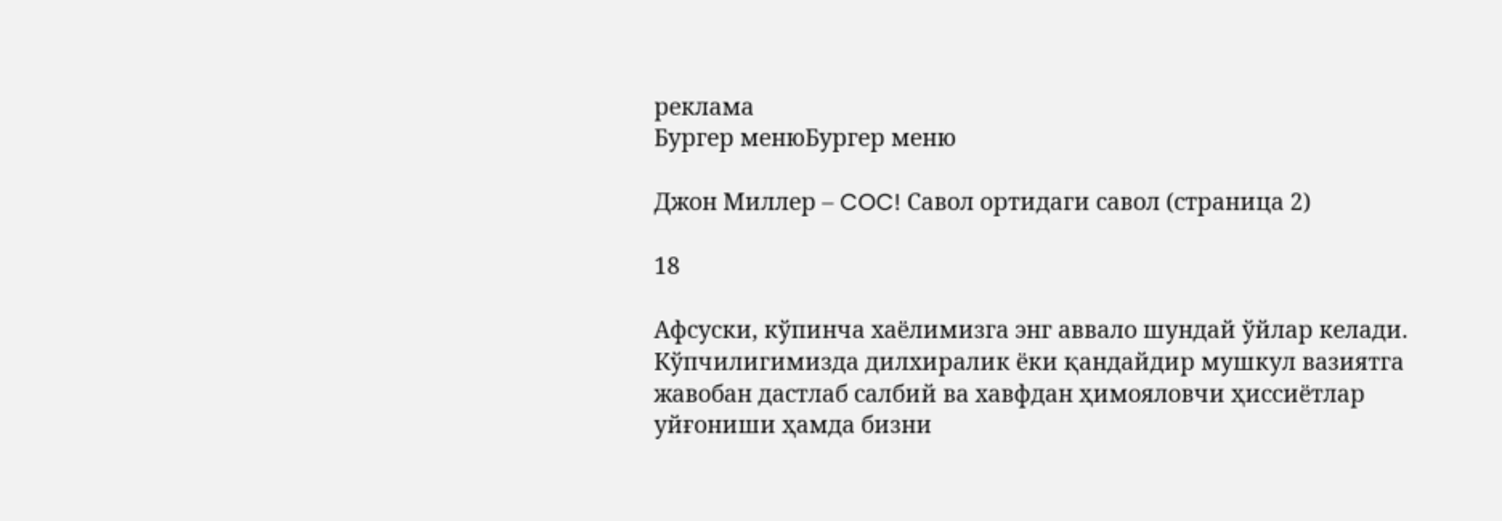реклама
Бургер менюБургер меню

Джон Миллер – COC! Савол ортидаги савол (страница 2)

18

Афсуски, кўпинча хаёлимизга энг аввало шундай ўйлар келади. Кўпчилигимизда дилхиралик ёки қандайдир мушкул вазиятга жавобан дастлаб салбий ва хавфдан ҳимояловчи ҳиссиётлар уйғониши ҳамда бизни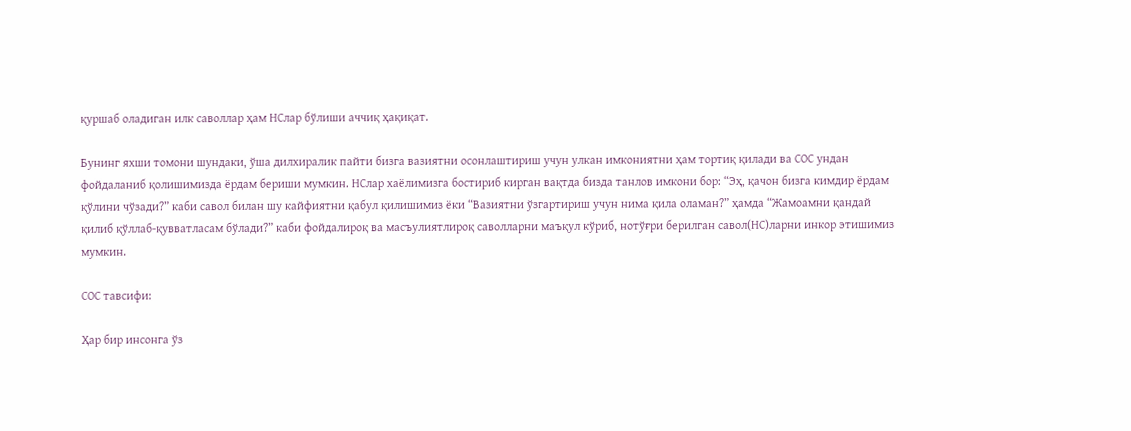қуршаб оладиган илк саволлар ҳам НСлар бўлиши аччиқ ҳақиқат.

Бунинг яхши томони шундаки, ўша дилхиралик пайти бизга вазиятни осонлаштириш учун улкан имкониятни ҳам тортиқ қилади ва СОС ундан фойдаланиб қолишимизда ёрдам бериши мумкин. НСлар хаёлимизга бостириб кирган вақтда бизда танлов имкони бор: “Эҳ, қачон бизга кимдир ёрдам қўлини чўзади?” каби савол билан шу кайфиятни қабул қилишимиз ёки “Вазиятни ўзгартириш учун нима қила оламан?” ҳамда “Жамоамни қандай қилиб қўллаб-қувватласам бўлади?” каби фойдалироқ ва масъулиятлироқ саволларни маъқул кўриб, нотўғри берилган савол(НС)ларни инкор этишимиз мумкин.

СОС тавсифи:

Ҳар бир инсонга ўз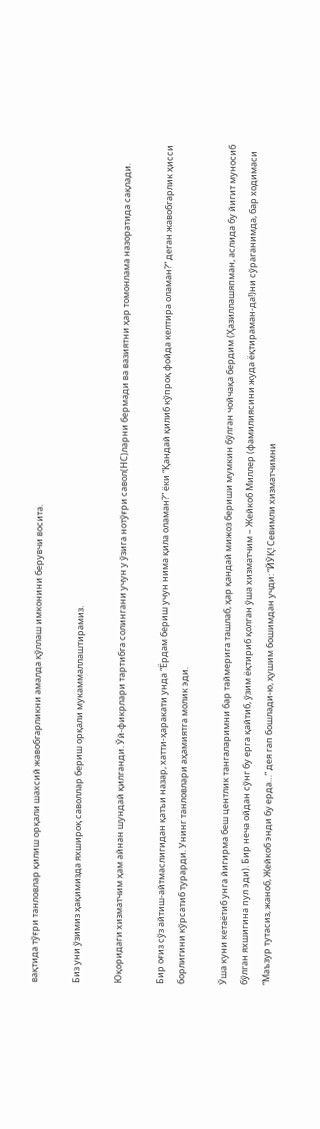вақтида тўғри танловлар қилиш орқали шахсий жавобгарликни амалда қўллаш имконини берувчи восита.

Биз уни ўзимиз ҳақимизда яхшироқ саволлар бериш орқали мукаммаллаштирамиз.

Юқоридаги хизматчим ҳам айнан шундай қилганди. Ўй-фикрлари тартибга солингани учун у ўзига нотўғри савол(НС)ларни бермади ва вазиятни ҳар томонлама назоратида сақлади.

Бир оғиз сўз айтиш-айтмаслигидан қатъи назар, хатти-ҳаракати унда “Ёрдам бериш учун нима қила оламан?” ёки “Қандай қилиб кўпроқ фойда келтира оламан?” деган жавобгарлик ҳисси борлигини кўрсатиб турарди. Унинг танловлари аҳамиятга молик эди.

Ўша куни кетаётиб унга йигирма беш центлик тангаларимни бар таймерига ташлаб, ҳар қандай мижоз бериши мумкин бўлган чойчақа бердим (Ҳазиллашяпман, аслида бу йигит муносиб бўлган яхшигина пул эди). Бир неча ойдан сўнг бу ерга қайтиб, ўзим ёқтириб қолган ўша хизматчим – Жейкоб Миллер (фамилиясини жуда ёқтираман-да!)ни сўраганимда, бар ходимаси “Маъзур тутасиз, жаноб, Жейкоб энди бу ерда…” дея гап бошлади-ю, ҳушим бошимдан учди: “ЙЎҚ! Севимли хизматчимни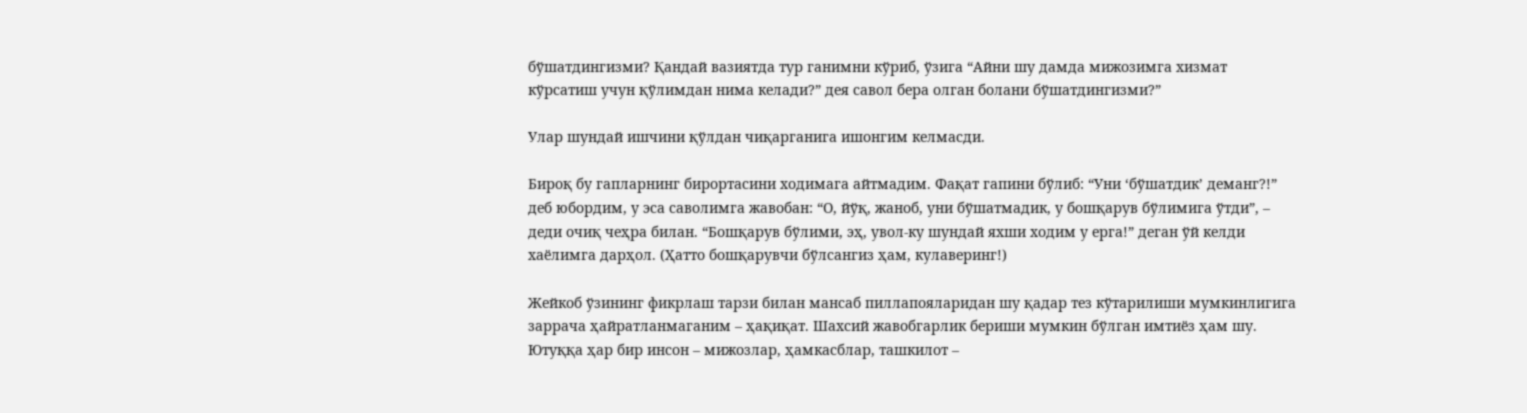бўшатдингизми? Қандай вазиятда тур ганимни кўриб, ўзига “Айни шу дамда мижозимга хизмат кўрсатиш учун қўлимдан нима келади?” дея савол бера олган болани бўшатдингизми?”

Улар шундай ишчини қўлдан чиқарганига ишонгим келмасди.

Бироқ бу гапларнинг бирортасини ходимага айтмадим. Фақат гапини бўлиб: “Уни ‘бўшатдик’ деманг?!” деб юбордим, у эса саволимга жавобан: “О, йўқ, жаноб, уни бўшатмадик, у бошқарув бўлимига ўтди”, – деди очиқ чеҳра билан. “Бошқарув бўлими, эҳ, увол-ку шундай яхши ходим у ерга!” деган ўй келди хаёлимга дарҳол. (Ҳатто бошқарувчи бўлсангиз ҳам, кулаверинг!)

Жейкоб ўзининг фикрлаш тарзи билан мансаб пиллапояларидан шу қадар тез кўтарилиши мумкинлигига заррача ҳайратланмаганим – ҳақиқат. Шахсий жавобгарлик бериши мумкин бўлган имтиёз ҳам шу. Ютуққа ҳар бир инсон – мижозлар, ҳамкасблар, ташкилот –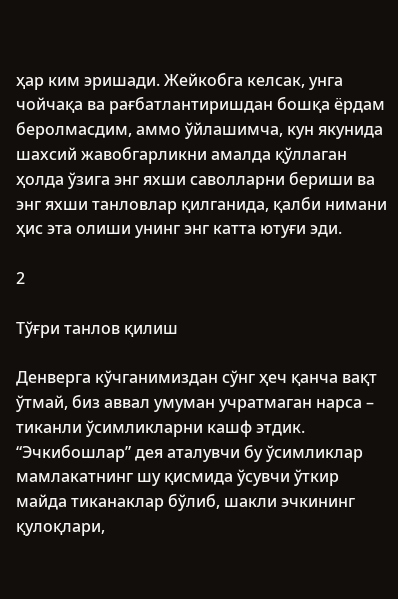ҳар ким эришади. Жейкобга келсак, унга чойчақа ва рағбатлантиришдан бошқа ёрдам беролмасдим, аммо ўйлашимча, кун якунида шахсий жавобгарликни амалда қўллаган ҳолда ўзига энг яхши саволларни бериши ва энг яхши танловлар қилганида, қалби нимани ҳис эта олиши унинг энг катта ютуғи эди.

2

Тўғри танлов қилиш

Денверга кўчганимиздан сўнг ҳеч қанча вақт ўтмай, биз аввал умуман учратмаган нарса – тиканли ўсимликларни кашф этдик. “Эчкибошлар” дея аталувчи бу ўсимликлар мамлакатнинг шу қисмида ўсувчи ўткир майда тиканаклар бўлиб, шакли эчкининг қулоқлари,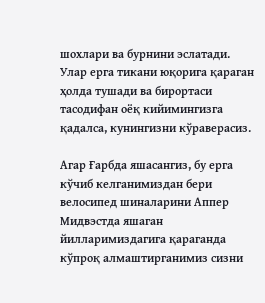шохлари ва бурнини эслатади. Улар ерга тикани юқорига қараган ҳолда тушади ва бирортаси тасодифан оёқ кийимингизга қадалса, кунингизни кўраверасиз.

Агар Ғарбда яшасангиз, бу ерга кўчиб келганимиздан бери велосипед шиналарини Аппер Мидвэстда яшаган йилларимиздагига қараганда кўпроқ алмаштирганимиз сизни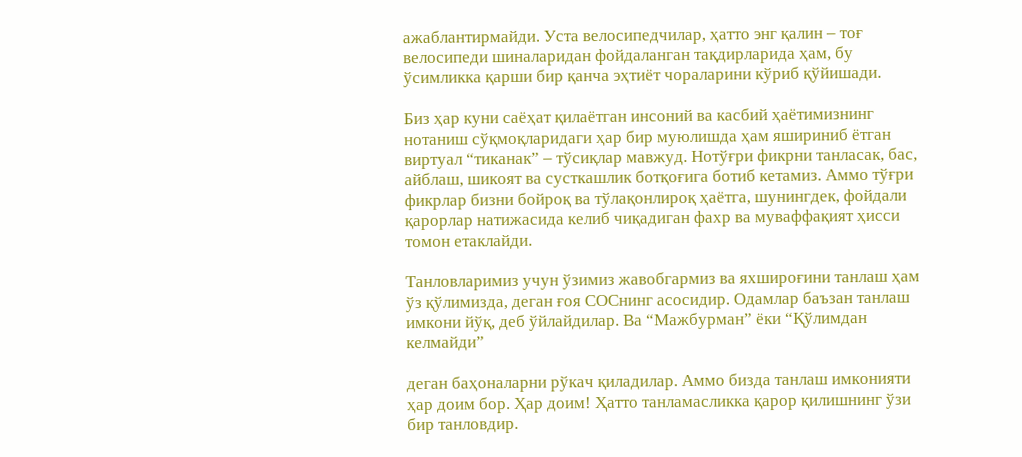ажаблантирмайди. Уста велосипедчилар, ҳатто энг қалин – тоғ велосипеди шиналаридан фойдаланган тақдирларида ҳам, бу ўсимликка қарши бир қанча эҳтиёт чораларини кўриб қўйишади.

Биз ҳар куни саёҳат қилаётган инсоний ва касбий ҳаётимизнинг нотаниш сўқмоқларидаги ҳар бир муюлишда ҳам яшириниб ётган виртуал “тиканак” – тўсиқлар мавжуд. Нотўғри фикрни танласак, бас, айблаш, шикоят ва сусткашлик ботқоғига ботиб кетамиз. Аммо тўғри фикрлар бизни бойроқ ва тўлақонлироқ ҳаётга, шунингдек, фойдали қарорлар натижасида келиб чиқадиган фахр ва муваффақият ҳисси томон етаклайди.

Танловларимиз учун ўзимиз жавобгармиз ва яхшироғини танлаш ҳам ўз қўлимизда, деган ғоя СОСнинг асосидир. Одамлар баъзан танлаш имкони йўқ, деб ўйлайдилар. Ва “Мажбурман” ёки “Қўлимдан келмайди”

деган баҳоналарни рўкач қиладилар. Аммо бизда танлаш имконияти ҳар доим бор. Ҳар доим! Ҳатто танламасликка қарор қилишнинг ўзи бир танловдир.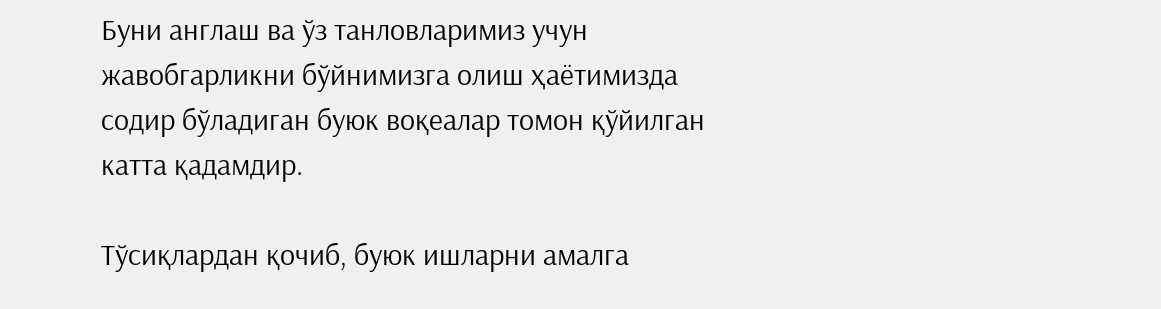Буни англаш ва ўз танловларимиз учун жавобгарликни бўйнимизга олиш ҳаётимизда содир бўладиган буюк воқеалар томон қўйилган катта қадамдир.

Тўсиқлардан қочиб, буюк ишларни амалга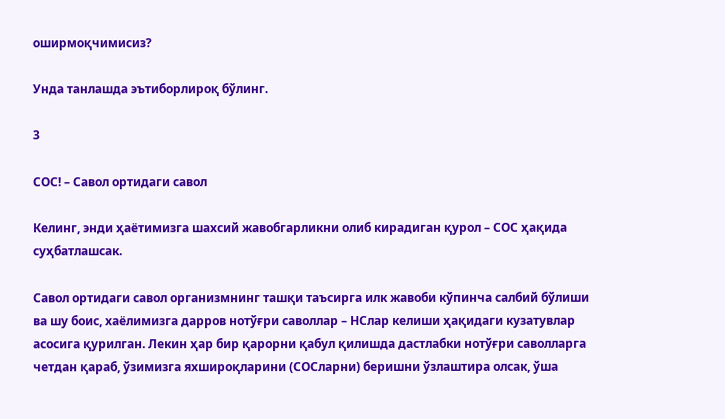оширмоқчимисиз?

Унда танлашда эътиборлироқ бўлинг.

3

СОС! – Савол ортидаги савол

Келинг, энди ҳаётимизга шахсий жавобгарликни олиб кирадиган қурол – СОС ҳақида суҳбатлашсак.

Савол ортидаги савол организмнинг ташқи таъсирга илк жавоби кўпинча салбий бўлиши ва шу боис, хаёлимизга дарров нотўғри саволлар – НСлар келиши ҳақидаги кузатувлар асосига қурилган. Лекин ҳар бир қарорни қабул қилишда дастлабки нотўғри саволларга четдан қараб, ўзимизга яхшироқларини (СОСларни) беришни ўзлаштира олсак, ўша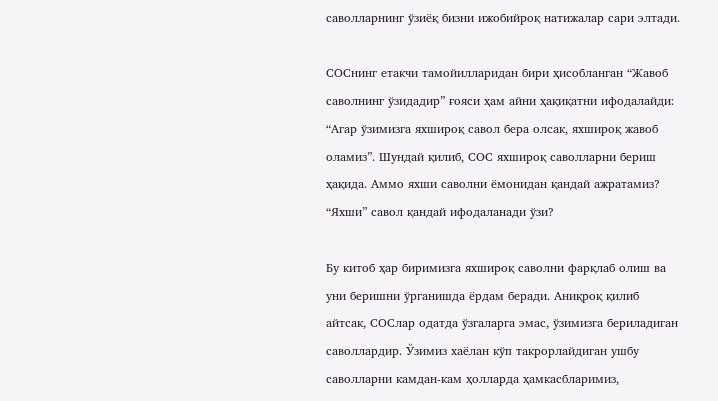саволларнинг ўзиёқ бизни ижобийроқ натижалар сари элтади.

СОСнинг етакчи тамойилларидан бири ҳисобланган “Жавоб саволнинг ўзидадир” ғояси ҳам айни ҳақиқатни ифодалайди: “Агар ўзимизга яхшироқ савол бера олсак, яхшироқ жавоб оламиз”. Шундай қилиб, СОС яхшироқ саволларни бериш ҳақида. Аммо яхши саволни ёмонидан қандай ажратамиз? “Яхши” савол қандай ифодаланади ўзи?

Бу китоб ҳар биримизга яхшироқ саволни фарқлаб олиш ва уни беришни ўрганишда ёрдам беради. Аниқроқ қилиб айтсак, СОСлар одатда ўзгаларга эмас, ўзимизга бериладиган саволлардир. Ўзимиз хаёлан кўп такрорлайдиган ушбу саволларни камдан-кам ҳолларда ҳамкасбларимиз,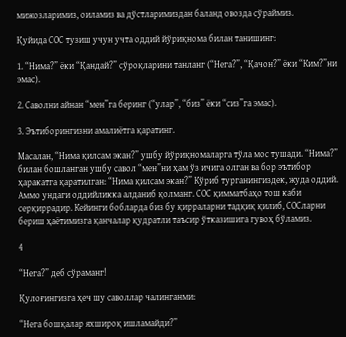мижозларимиз, оиламиз ва дўстларимиздан баланд овозда сўраймиз.

Қуйида СОС тузиш учун учта оддий йўриқнома билан танишинг:

1. “Нима?” ёки “Қандай?” сўроқларини танланг (“Нега?”, “Қачон?” ёки “Ким?”ни эмас).

2. Саволни айнан “мен”га беринг (“улар”, “биз” ёки “сиз”га эмас).

3. Эътиборингизни амалиётга қаратинг.

Масалан, “Нима қилсам экан?” ушбу йўриқномаларга тўла мос тушади. “Нима?” билан бошланган ушбу савол “мен”ни ҳам ўз ичига олган ва бор эътибор ҳаракатга қаратилган: “Нима қилсам экан?” Кўриб турганингиздек, жуда оддий. Аммо ундаги оддийликка алданиб қолманг. СОС қимматбаҳо тош каби серқиррадир. Кейинги бобларда биз бу қирраларни тадқиқ қилиб, СОСларни бериш ҳаётимизга қанчалар қудратли таъсир ўтказишига гувоҳ бўламиз.

4

“Нега?” деб сўраманг!

Қулоғингизга ҳеч шу саволлар чалинганми:

“Нега бошқалар яхшироқ ишламайди?”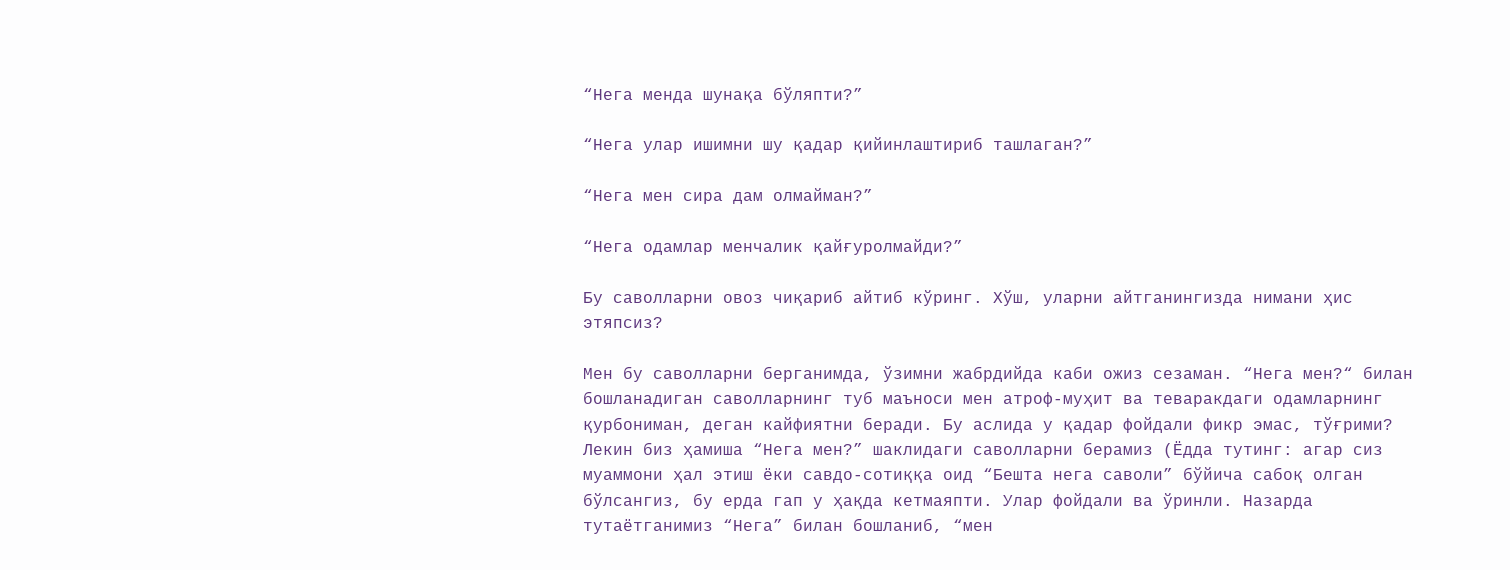“Нега менда шунақа бўляпти?”

“Нега улар ишимни шу қадар қийинлаштириб ташлаган?”

“Нега мен сира дам олмайман?”

“Нега одамлар менчалик қайғуролмайди?”

Бу саволларни овоз чиқариб айтиб кўринг. Хўш, уларни айтганингизда нимани ҳис этяпсиз?

Мен бу саволларни берганимда, ўзимни жабрдийда каби ожиз сезаман. “Нега мен?“ билан бошланадиган саволларнинг туб маъноси мен атроф-муҳит ва теваракдаги одамларнинг қурбониман, деган кайфиятни беради. Бу аслида у қадар фойдали фикр эмас, тўғрими? Лекин биз ҳамиша “Нега мен?” шаклидаги саволларни берамиз (Ёдда тутинг: агар сиз муаммони ҳал этиш ёки савдо-сотиққа оид “Бешта нега саволи” бўйича сабоқ олган бўлсангиз, бу ерда гап у ҳақда кетмаяпти. Улар фойдали ва ўринли. Назарда тутаётганимиз “Нега” билан бошланиб, “мен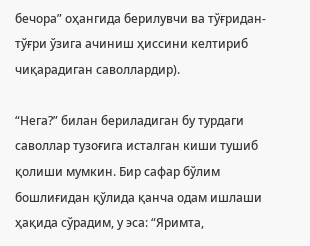бечора” оҳангида берилувчи ва тўғридан-тўғри ўзига ачиниш ҳиссини келтириб чиқарадиган саволлардир).

“Нега?” билан бериладиган бу турдаги саволлар тузоғига исталган киши тушиб қолиши мумкин. Бир сафар бўлим бошлиғидан қўлида қанча одам ишлаши ҳақида сўрадим, у эса: “Яримта,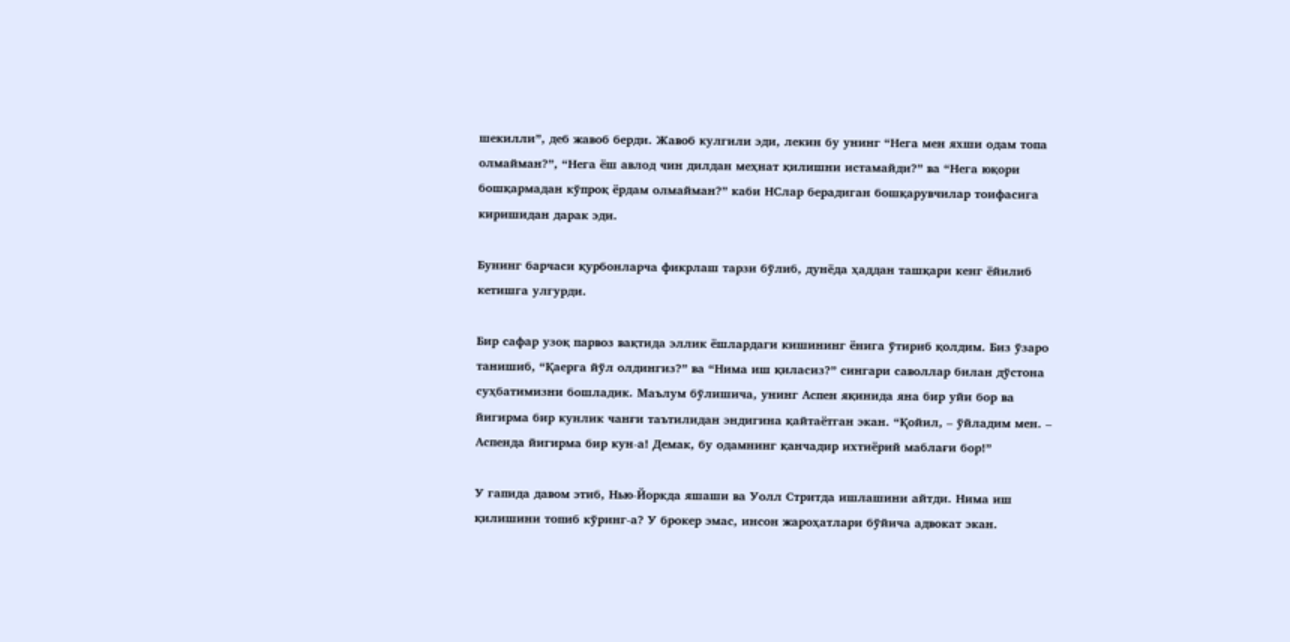шекилли”, деб жавоб берди. Жавоб кулгили эди, лекин бу унинг “Нега мен яхши одам топа олмайман?”, “Нега ёш авлод чин дилдан меҳнат қилишни истамайди?” ва “Нега юқори бошқармадан кўпроқ ёрдам олмайман?” каби НСлар берадиган бошқарувчилар тоифасига киришидан дарак эди.

Бунинг барчаси қурбонларча фикрлаш тарзи бўлиб, дунёда ҳаддан ташқари кенг ёйилиб кетишга улгурди.

Бир сафар узоқ парвоз вақтида эллик ёшлардаги кишининг ёнига ўтириб қолдим. Биз ўзаро танишиб, “Қаерга йўл олдингиз?” ва “Нима иш қиласиз?” сингари саволлар билан дўстона суҳбатимизни бошладик. Маълум бўлишича, унинг Аспен яқинида яна бир уйи бор ва йигирма бир кунлик чанғи таътилидан эндигина қайтаётган экан. “Қойил, – ўйладим мен. – Аспенда йигирма бир кун-а! Демак, бу одамнинг қанчадир ихтиёрий маблағи бор!”

У гапида давом этиб, Нью-Йоркда яшаши ва Уолл Стритда ишлашини айтди. Нима иш қилишини топиб кўринг-а? У брокер эмас, инсон жароҳатлари бўйича адвокат экан.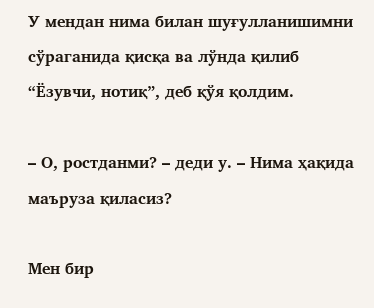У мендан нима билан шуғулланишимни сўраганида қисқа ва лўнда қилиб “Ёзувчи, нотиқ”, деб қўя қолдим.

– О, ростданми? – деди у. – Нима ҳақида маъруза қиласиз?

Мен бир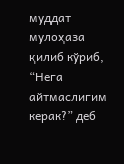муддат мулоҳаза қилиб кўриб, “Нега айтмаслигим керак?” деб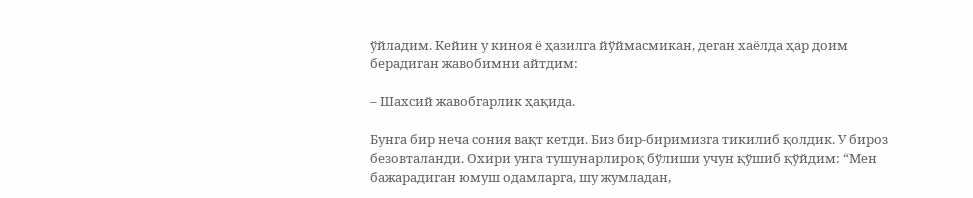ўйладим. Кейин у киноя ё ҳазилга йўймасмикан, деган хаёлда ҳар доим берадиган жавобимни айтдим:

– Шахсий жавобгарлик ҳақида.

Бунга бир неча сония вақт кетди. Биз бир-биримизга тикилиб қолдик. У бироз безовталанди. Охири унга тушунарлироқ бўлиши учун қўшиб қўйдим: “Мен бажарадиган юмуш одамларга, шу жумладан,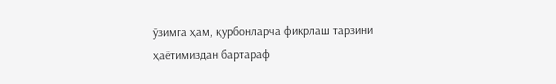ўзимга ҳам, қурбонларча фикрлаш тарзини ҳаётимиздан бартараф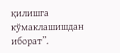қилишга кўмаклашишдан иборат”.